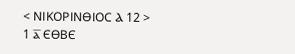< ⲚⲒⲔⲞⲢⲒⲚⲐⲒⲞⲤ Ⲁ 12 >
1 ⲁ̅ ⲈⲐⲂⲈ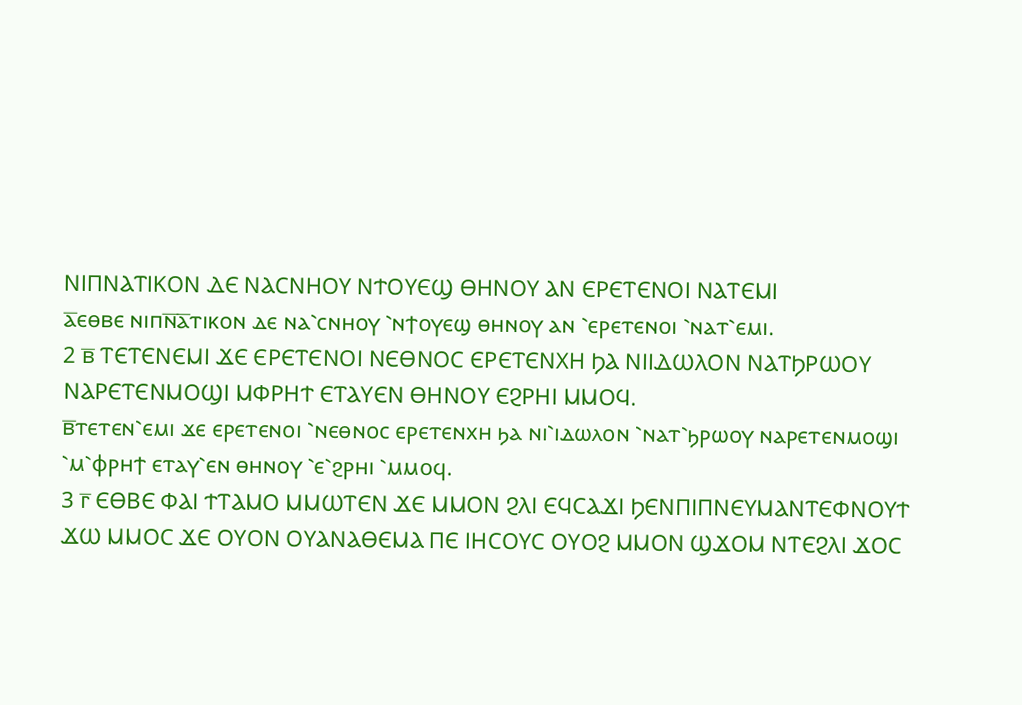ⲚⲒⲠⲚⲀⲦⲒⲔⲞⲚ ⲆⲈ ⲚⲀⲤⲚⲎⲞⲨ ⲚϮⲞⲨⲈϢ ⲐⲎⲚⲞⲨ ⲀⲚ ⲈⲢⲈⲦⲈⲚⲞⲒ ⲚⲀⲦⲈⲘⲒ
ⲁ̅ⲉⲑⲃⲉ ⲛⲓⲡⲛ̅ⲁ̅ⲧⲓⲕⲟⲛ ⲇⲉ ⲛⲁ⳿ⲥⲛⲏⲟⲩ ⳿ⲛϯⲟⲩⲉϣ ⲑⲏⲛⲟⲩ ⲁⲛ ⳿ⲉⲣⲉⲧⲉⲛⲟⲓ ⳿ⲛⲁⲧ⳿ⲉⲙⲓ.
2 ⲃ̅ ⲦⲈⲦⲈⲚⲈⲘⲒ ϪⲈ ⲈⲢⲈⲦⲈⲚⲞⲒ ⲚⲈⲐⲚⲞⲤ ⲈⲢⲈⲦⲈⲚⲬⲎ ϦⲀ ⲚⲒⲒⲆⲰⲖⲞⲚ ⲚⲀⲦϦⲢⲰⲞⲨ ⲚⲀⲢⲈⲦⲈⲚⲘⲞϢⲒ ⲘⲪⲢⲎϮ ⲈⲦⲀⲨⲈⲚ ⲐⲎⲚⲞⲨ ⲈϨⲢⲎⲒ ⲘⲘⲞϤ.
ⲃ̅ⲧⲉⲧⲉⲛ⳿ⲉⲙⲓ ϫⲉ ⲉⲣⲉⲧⲉⲛⲟⲓ ⳿ⲛⲉⲑⲛⲟⲥ ⲉⲣⲉⲧⲉⲛⲭⲏ ϧⲁ ⲛⲓ⳿ⲓⲇⲱⲗⲟⲛ ⳿ⲛⲁⲧ⳿ϧⲣⲱⲟⲩ ⲛⲁⲣⲉⲧⲉⲛⲙⲟϣⲓ ⳿ⲙ⳿ⲫⲣⲏϯ ⲉⲧⲁⲩ⳿ⲉⲛ ⲑⲏⲛⲟⲩ ⳿ⲉ⳿ϩⲣⲏⲓ ⳿ⲙⲙⲟϥ.
3 ⲅ̅ ⲈⲐⲂⲈ ⲪⲀⲒ ϮⲦⲀⲘⲞ ⲘⲘⲰⲦⲈⲚ ϪⲈ ⲘⲘⲞⲚ ϨⲖⲒ ⲈϤⲤⲀϪⲒ ϦⲈⲚⲠⲒⲠⲚⲈⲨⲘⲀⲚⲦⲈⲪⲚⲞⲨϮ ϪⲰ ⲘⲘⲞⲤ ϪⲈ ⲞⲨⲞⲚ ⲞⲨⲀⲚⲀⲐⲈⲘⲀ ⲠⲈ ⲒⲎⲤⲞⲨⲤ ⲞⲨⲞϨ ⲘⲘⲞⲚ ϢϪⲞⲘ ⲚⲦⲈϨⲖⲒ ϪⲞⲤ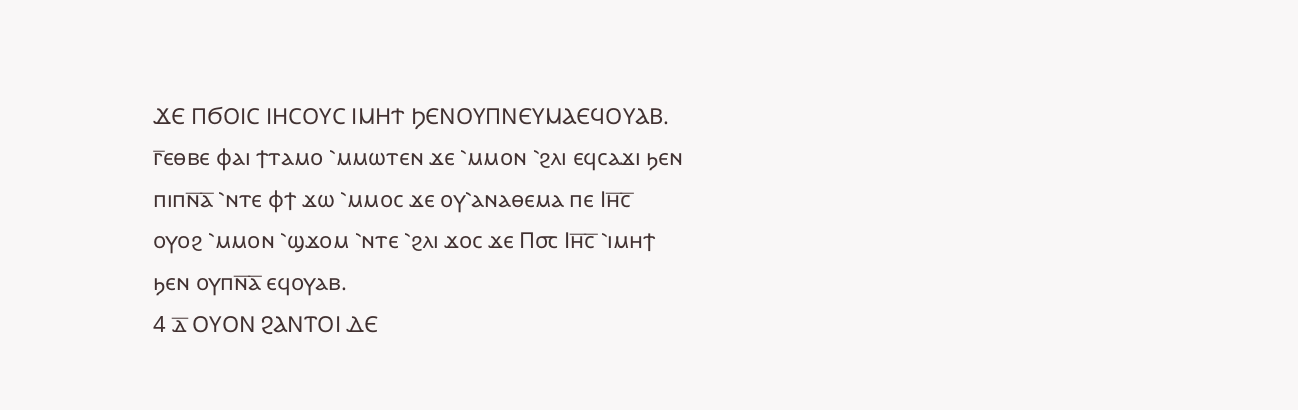ϪⲈ ⲠϬⲞⲒⲤ ⲒⲎⲤⲞⲨⲤ ⲒⲘⲎϮ ϦⲈⲚⲞⲨⲠⲚⲈⲨⲘⲀⲈϤⲞⲨⲀⲂ.
ⲅ̅ⲉⲑⲃⲉ ⲫⲁⲓ ϯⲧⲁⲙⲟ ⳿ⲙⲙⲱⲧⲉⲛ ϫⲉ ⳿ⲙⲙⲟⲛ ⳿ϩⲗⲓ ⲉϥⲥⲁϫⲓ ϧⲉⲛ ⲡⲓⲡⲛ̅ⲁ̅ ⳿ⲛⲧⲉ ⲫϯ ϫⲱ ⳿ⲙⲙⲟⲥ ϫⲉ ⲟⲩ⳿ⲁⲛⲁⲑⲉⲙⲁ ⲡⲉ Ⲓⲏ̅ⲥ̅ ⲟⲩⲟϩ ⳿ⲙⲙⲟⲛ ⳿ϣϫⲟⲙ ⳿ⲛⲧⲉ ⳿ϩⲗⲓ ϫⲟⲥ ϫⲉ Ⲡ⳪ Ⲓⲏ̅ⲥ̅ ⳿ⲓⲙⲏϯ ϧⲉⲛ ⲟⲩⲡⲛ̅ⲁ̅ ⲉϥⲟⲩⲁⲃ.
4 ⲇ̅ ⲞⲨⲞⲚ ϨⲀⲚⲦⲞⲒ ⲆⲈ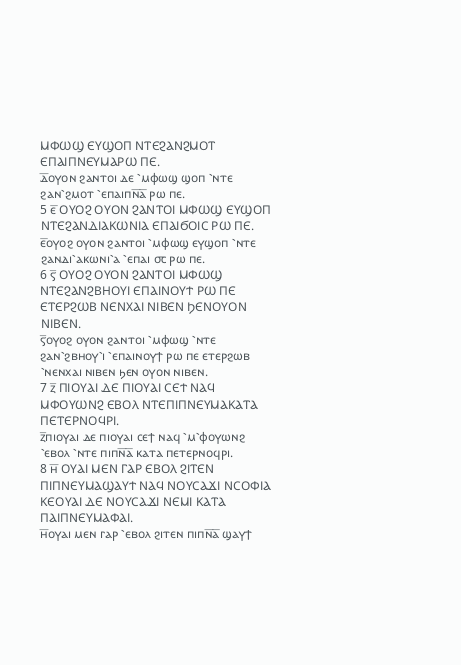ⲘⲪⲰϢ ⲈⲨϢⲞⲠ ⲚⲦⲈϨⲀⲚϨⲘⲞⲦ ⲈⲠⲀⲒⲠⲚⲈⲨⲘⲀⲢⲰ ⲠⲈ.
ⲇ̅ⲟⲩⲟⲛ ϩⲁⲛⲧⲟⲓ ⲇⲉ ⳿ⲙⲫⲱϣ ϣⲟⲡ ⳿ⲛⲧⲉ ϩⲁⲛ⳿ϩⲙⲟⲧ ⳿ⲉⲡⲁⲓⲡⲛ̅ⲁ̅ ⲣⲱ ⲡⲉ.
5 ⲉ̅ ⲞⲨⲞϨ ⲞⲨⲞⲚ ϨⲀⲚⲦⲞⲒ ⲘⲪⲰϢ ⲈⲨϢⲞⲠ ⲚⲦⲈϨⲀⲚⲆⲒⲀⲔⲰⲚⲒⲀ ⲈⲠⲀⲒϬⲞⲒⲤ ⲢⲰ ⲠⲈ.
ⲉ̅ⲟⲩⲟϩ ⲟⲩⲟⲛ ϩⲁⲛⲧⲟⲓ ⳿ⲙⲫⲱϣ ⲉⲩϣⲟⲡ ⳿ⲛⲧⲉ ϩⲁⲛⲇⲓ⳿ⲁⲕⲱⲛⲓ⳿ⲁ ⳿ⲉⲡⲁⲓ ⳪ ⲣⲱ ⲡⲉ.
6 ⲋ̅ ⲞⲨⲞϨ ⲞⲨⲞⲚ ϨⲀⲚⲦⲞⲒ ⲘⲪⲰϢ ⲚⲦⲈϨⲀⲚϨⲂⲎⲞⲨⲒ ⲈⲠⲀⲒⲚⲞⲨϮ ⲢⲰ ⲠⲈ ⲈⲦⲈⲢϨⲰⲂ ⲚⲈⲚⲬⲀⲒ ⲚⲒⲂⲈⲚ ϦⲈⲚⲞⲨⲞⲚ ⲚⲒⲂⲈⲚ.
ⲋ̅ⲟⲩⲟϩ ⲟⲩⲟⲛ ϩⲁⲛⲧⲟⲓ ⳿ⲙⲫⲱϣ ⳿ⲛⲧⲉ ϩⲁⲛ⳿ϩⲃⲏⲟⲩ⳿ⲓ ⳿ⲉⲡⲁⲓⲛⲟⲩϯ ⲣⲱ ⲡⲉ ⲉⲧⲉⲣϩⲱⲃ ⳿ⲛⲉⲛⲭⲁⲓ ⲛⲓⲃⲉⲛ ϧⲉⲛ ⲟⲩⲟⲛ ⲛⲓⲃⲉⲛ.
7 ⲍ̅ ⲠⲒⲞⲨⲀⲒ ⲆⲈ ⲠⲒⲞⲨⲀⲒ ⲤⲈϮ ⲚⲀϤ ⲘⲪⲞⲨⲰⲚϨ ⲈⲂⲞⲖ ⲚⲦⲈⲠⲒⲠⲚⲈⲨⲘⲀⲔⲀⲦⲀ ⲠⲈⲦⲈⲢⲚⲞϤⲢⲒ.
ⲍ̅ⲡⲓⲟⲩⲁⲓ ⲇⲉ ⲡⲓⲟⲩⲁⲓ ⲥⲉϯ ⲛⲁϥ ⳿ⲙ⳿ⲫⲟⲩⲱⲛϩ ⳿ⲉⲃⲟⲗ ⳿ⲛⲧⲉ ⲡⲓⲡⲛ̅ⲁ̅ ⲕⲁⲧⲁ ⲡⲉⲧⲉⲣⲛⲟϥⲣⲓ.
8 ⲏ̅ ⲞⲨⲀⲒ ⲘⲈⲚ ⲄⲀⲢ ⲈⲂⲞⲖ ϨⲒⲦⲈⲚ ⲠⲒⲠⲚⲈⲨⲘⲀϢⲀⲨϮ ⲚⲀϤ ⲚⲞⲨⲤⲀϪⲒ ⲚⲤⲞⲪⲒⲀ ⲔⲈⲞⲨⲀⲒ ⲆⲈ ⲚⲞⲨⲤⲀϪⲒ ⲚⲈⲘⲒ ⲔⲀⲦⲀ ⲠⲀⲒⲠⲚⲈⲨⲘⲀⲪⲀⲒ.
ⲏ̅ⲟⲩⲁⲓ ⲙⲉⲛ ⲅⲁⲣ ⳿ⲉⲃⲟⲗ ϩⲓⲧⲉⲛ ⲡⲓⲡⲛ̅ⲁ̅ ϣⲁⲩϯ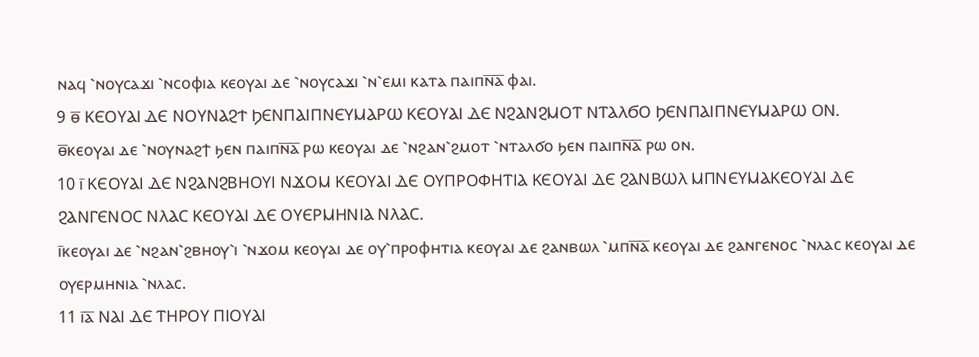ⲛⲁϥ ⳿ⲛⲟⲩⲥⲁϫⲓ ⳿ⲛⲥⲟⲫⲓⲁ ⲕⲉⲟⲩⲁⲓ ⲇⲉ ⳿ⲛⲟⲩⲥⲁϫⲓ ⳿ⲛ⳿ⲉⲙⲓ ⲕⲁⲧⲁ ⲡⲁⲓⲡⲛ̅ⲁ̅ ⲫⲁⲓ.
9 ⲑ̅ ⲔⲈⲞⲨⲀⲒ ⲆⲈ ⲚⲞⲨⲚⲀϨϮ ϦⲈⲚⲠⲀⲒⲠⲚⲈⲨⲘⲀⲢⲰ ⲔⲈⲞⲨⲀⲒ ⲆⲈ ⲚϨⲀⲚϨⲘⲞⲦ ⲚⲦⲀⲖϬⲞ ϦⲈⲚⲠⲀⲒⲠⲚⲈⲨⲘⲀⲢⲰ ⲞⲚ.
ⲑ̅ⲕⲉⲟⲩⲁⲓ ⲇⲉ ⳿ⲛⲟⲩⲛⲁϩϯ ϧⲉⲛ ⲡⲁⲓⲡⲛ̅ⲁ̅ ⲣⲱ ⲕⲉⲟⲩⲁⲓ ⲇⲉ ⳿ⲛϩⲁⲛ⳿ϩⲙⲟⲧ ⳿ⲛⲧⲁⲗϭⲟ ϧⲉⲛ ⲡⲁⲓⲡⲛ̅ⲁ̅ ⲣⲱ ⲟⲛ.
10 ⲓ̅ ⲔⲈⲞⲨⲀⲒ ⲆⲈ ⲚϨⲀⲚϨⲂⲎⲞⲨⲒ ⲚϪⲞⲘ ⲔⲈⲞⲨⲀⲒ ⲆⲈ ⲞⲨⲠⲢⲞⲪⲎⲦⲒⲀ ⲔⲈⲞⲨⲀⲒ ⲆⲈ ϨⲀⲚⲂⲰⲖ ⲘⲠⲚⲈⲨⲘⲀⲔⲈⲞⲨⲀⲒ ⲆⲈ ϨⲀⲚⲄⲈⲚⲞⲤ ⲚⲖⲀⲤ ⲔⲈⲞⲨⲀⲒ ⲆⲈ ⲞⲨⲈⲢⲘⲎⲚⲒⲀ ⲚⲖⲀⲤ.
ⲓ̅ⲕⲉⲟⲩⲁⲓ ⲇⲉ ⳿ⲛϩⲁⲛ⳿ϩⲃⲏⲟⲩ⳿ⲓ ⳿ⲛϫⲟⲙ ⲕⲉⲟⲩⲁⲓ ⲇⲉ ⲟⲩ⳿ⲡⲣⲟⲫⲏⲧⲓⲁ ⲕⲉⲟⲩⲁⲓ ⲇⲉ ϩⲁⲛⲃⲱⲗ ⳿ⲙⲡⲛ̅ⲁ̅ ⲕⲉⲟⲩⲁⲓ ⲇⲉ ϩⲁⲛⲅⲉⲛⲟⲥ ⳿ⲛⲗⲁⲥ ⲕⲉⲟⲩⲁⲓ ⲇⲉ ⲟⲩⲉⲣⲙⲏⲛⲓⲁ ⳿ⲛⲗⲁⲥ.
11 ⲓ̅ⲁ̅ ⲚⲀⲒ ⲆⲈ ⲦⲎⲢⲞⲨ ⲠⲒⲞⲨⲀⲒ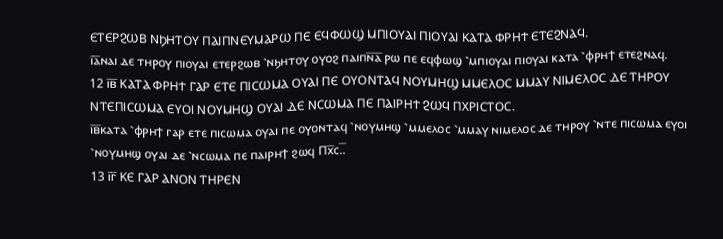ⲈⲦⲈⲢϨⲰⲂ ⲚϦⲎⲦⲞⲨ ⲠⲀⲒⲠⲚⲈⲨⲘⲀⲢⲰ ⲠⲈ ⲈϤⲪⲰϢ ⲘⲠⲒⲞⲨⲀⲒ ⲠⲒⲞⲨⲀⲒ ⲔⲀⲦⲀ ⲪⲢⲎϮ ⲈⲦⲈϨⲚⲀϤ.
ⲓ̅ⲁ̅ⲛⲁⲓ ⲇⲉ ⲧⲏⲣⲟⲩ ⲡⲓⲟⲩⲁⲓ ⲉⲧⲉⲣϩⲱⲃ ⳿ⲛϧⲏⲧⲟⲩ ⲟⲩⲟϩ ⲡⲁⲓⲡⲛ̅ⲁ̅ ⲣⲱ ⲡⲉ ⲉϥⲫⲱϣ ⳿ⲙⲡⲓⲟⲩⲁⲓ ⲡⲓⲟⲩⲁⲓ ⲕⲁⲧⲁ ⳿ⲫⲣⲏϯ ⲉⲧⲉϩⲛⲁϥ.
12 ⲓ̅ⲃ̅ ⲔⲀⲦⲀ ⲪⲢⲎϮ ⲄⲀⲢ ⲈⲦⲈ ⲠⲒⲤⲰⲘⲀ ⲞⲨⲀⲒ ⲠⲈ ⲞⲨⲞⲚⲦⲀϤ ⲚⲞⲨⲘⲎϢ ⲘⲘⲈⲖⲞⲤ ⲘⲘⲀⲨ ⲚⲒⲘⲈⲖⲞⲤ ⲆⲈ ⲦⲎⲢⲞⲨ ⲚⲦⲈⲠⲒⲤⲰⲘⲀ ⲈⲨⲞⲒ ⲚⲞⲨⲘⲎϢ ⲞⲨⲀⲒ ⲆⲈ ⲚⲤⲰⲘⲀ ⲠⲈ ⲠⲀⲒⲢⲎϮ ϨⲰϤ ⲠⲬⲢⲒⲤⲦⲞⲤ.
ⲓ̅ⲃ̅ⲕⲁⲧⲁ ⳿ⲫⲣⲏϯ ⲅⲁⲣ ⲉⲧⲉ ⲡⲓⲥⲱⲙⲁ ⲟⲩⲁⲓ ⲡⲉ ⲟⲩⲟⲛⲧⲁϥ ⳿ⲛⲟⲩⲙⲏϣ ⳿ⲙⲙⲉⲗⲟⲥ ⳿ⲙⲙⲁⲩ ⲛⲓⲙⲉⲗⲟⲥ ⲇⲉ ⲧⲏⲣⲟⲩ ⳿ⲛⲧⲉ ⲡⲓⲥⲱⲙⲁ ⲉⲩⲟⲓ ⳿ⲛⲟⲩⲙⲏϣ ⲟⲩⲁⲓ ⲇⲉ ⳿ⲛⲥⲱⲙⲁ ⲡⲉ ⲡⲁⲓⲣⲏϯ ϩⲱϥ Ⲡⲭ̅ⲥ.̅.
13 ⲓ̅ⲅ̅ ⲔⲈ ⲄⲀⲢ ⲀⲚⲞⲚ ⲦⲎⲢⲈⲚ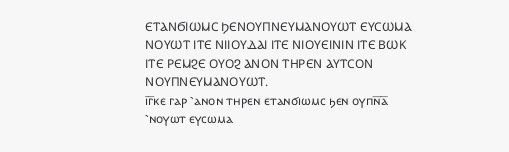ⲈⲦⲀⲚϬⲒⲰⲘⲤ ϦⲈⲚⲞⲨⲠⲚⲈⲨⲘⲀⲚⲞⲨⲰⲦ ⲈⲨⲤⲰⲘⲀ ⲚⲞⲨⲰⲦ ⲒⲦⲈ ⲚⲒⲒⲞⲨⲆⲀⲒ ⲒⲦⲈ ⲚⲒⲞⲨⲈⲒⲚⲒⲚ ⲒⲦⲈ ⲂⲰⲔ ⲒⲦⲈ ⲢⲈⲘϨⲈ ⲞⲨⲞϨ ⲀⲚⲞⲚ ⲦⲎⲢⲈⲚ ⲀⲨⲦⲤⲞⲚ ⲚⲞⲨⲠⲚⲈⲨⲘⲀⲚⲞⲨⲰⲦ.
ⲓ̅ⲅ̅ⲕⲉ ⲅⲁⲣ ⳿ⲁⲛⲟⲛ ⲧⲏⲣⲉⲛ ⲉⲧⲁⲛϭⲓⲱⲙⲥ ϧⲉⲛ ⲟⲩⲡⲛ̅ⲁ̅ ⳿ⲛⲟⲩⲱⲧ ⲉⲩⲥⲱⲙⲁ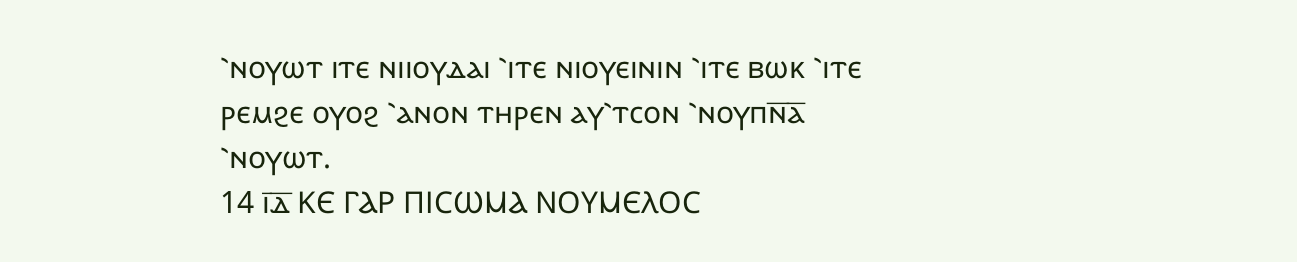⳿ⲛⲟⲩⲱⲧ ⲓⲧⲉ ⲛⲓⲓⲟⲩⲇⲁⲓ ⳿ⲓⲧⲉ ⲛⲓⲟⲩⲉⲓⲛⲓⲛ ⳿ⲓⲧⲉ ⲃⲱⲕ ⳿ⲓⲧⲉ ⲣⲉⲙϩⲉ ⲟⲩⲟϩ ⳿ⲁⲛⲟⲛ ⲧⲏⲣⲉⲛ ⲁⲩ⳿ⲧⲥⲟⲛ ⳿ⲛⲟⲩⲡⲛ̅ⲁ̅ ⳿ⲛⲟⲩⲱⲧ.
14 ⲓ̅ⲇ̅ ⲔⲈ ⲄⲀⲢ ⲠⲒⲤⲰⲘⲀ ⲚⲞⲨⲘⲈⲖⲞⲤ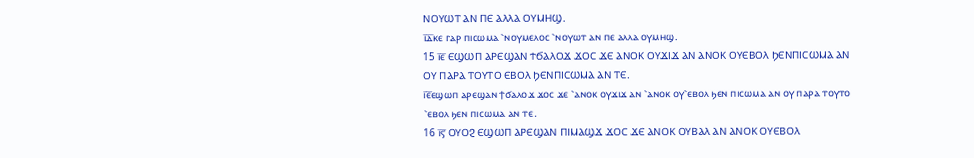ⲚⲞⲨⲰⲦ ⲀⲚ ⲠⲈ ⲀⲖⲖⲀ ⲞⲨⲘⲎϢ.
ⲓ̅ⲇ̅ⲕⲉ ⲅⲁⲣ ⲡⲓⲥⲱⲙⲁ ⳿ⲛⲟⲩⲙⲉⲗⲟⲥ ⳿ⲛⲟⲩⲱⲧ ⲁⲛ ⲡⲉ ⲁⲗⲗⲁ ⲟⲩⲙⲏϣ.
15 ⲓ̅ⲉ̅ ⲈϢⲰⲠ ⲀⲢⲈϢⲀⲚ ϮϬⲀⲖⲞϪ ϪⲞⲤ ϪⲈ ⲀⲚⲞⲔ ⲞⲨϪⲒϪ ⲀⲚ ⲀⲚⲞⲔ ⲞⲨⲈⲂⲞⲖ ϦⲈⲚⲠⲒⲤⲰⲘⲀ ⲀⲚ ⲞⲨ ⲠⲀⲢⲀ ⲦⲞⲨⲦⲞ ⲈⲂⲞⲖ ϦⲈⲚⲠⲒⲤⲰⲘⲀ ⲀⲚ ⲦⲈ.
ⲓ̅ⲉ̅ⲉϣⲱⲡ ⲁⲣⲉϣⲁⲛ ϯϭⲁⲗⲟϫ ϫⲟⲥ ϫⲉ ⳿ⲁⲛⲟⲕ ⲟⲩϫⲓϫ ⲁⲛ ⳿ⲁⲛⲟⲕ ⲟⲩ⳿ⲉⲃⲟⲗ ϧⲉⲛ ⲡⲓⲥⲱⲙⲁ ⲁⲛ ⲟⲩ ⲡⲁⲣⲁ ⲧⲟⲩⲧⲟ ⳿ⲉⲃⲟⲗ ϧⲉⲛ ⲡⲓⲥⲱⲙⲁ ⲁⲛ ⲧⲉ.
16 ⲓ̅ⲋ̅ ⲞⲨⲞϨ ⲈϢⲰⲠ ⲀⲢⲈϢⲀⲚ ⲠⲒⲘⲀϢϪ ϪⲞⲤ ϪⲈ ⲀⲚⲞⲔ ⲞⲨⲂⲀⲖ ⲀⲚ ⲀⲚⲞⲔ ⲞⲨⲈⲂⲞⲖ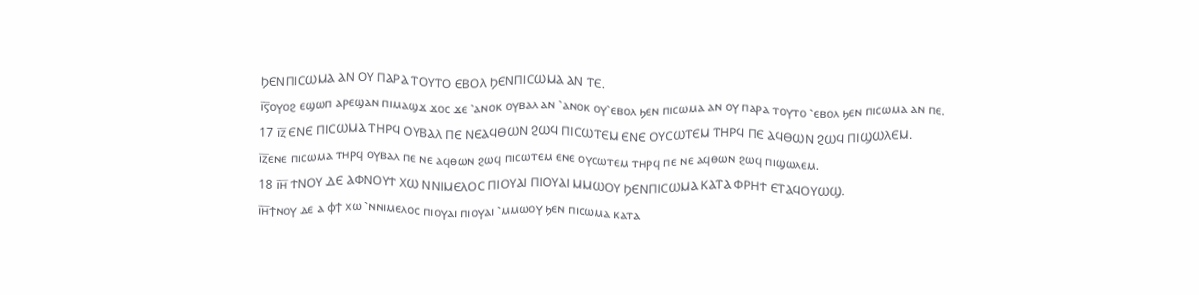ϦⲈⲚⲠⲒⲤⲰⲘⲀ ⲀⲚ ⲞⲨ ⲠⲀⲢⲀ ⲦⲞⲨⲦⲞ ⲈⲂⲞⲖ ϦⲈⲚⲠⲒⲤⲰⲘⲀ ⲀⲚ ⲦⲈ.
ⲓ̅ⲋ̅ⲟⲩⲟϩ ⲉϣⲱⲡ ⲁⲣⲉϣⲁⲛ ⲡⲓⲙⲁϣϫ ϫⲟⲥ ϫⲉ ⳿ⲁⲛⲟⲕ ⲟⲩⲃⲁⲗ ⲁⲛ ⳿ⲁⲛⲟⲕ ⲟⲩ⳿ⲉⲃⲟⲗ ϧⲉⲛ ⲡⲓⲥⲱⲙⲁ ⲁⲛ ⲟⲩ ⲡⲁⲣⲁ ⲧⲟⲩⲧⲟ ⳿ⲉⲃⲟⲗ ϧⲉⲛ ⲡⲓⲥⲱⲙⲁ ⲁⲛ ⲡⲉ.
17 ⲓ̅ⲍ̅ ⲈⲚⲈ ⲠⲒⲤⲰⲘⲀ ⲦⲎⲢϤ ⲞⲨⲂⲀⲖ ⲠⲈ ⲚⲈⲀϤⲐⲰⲚ ϨⲰϤ ⲠⲒⲤⲰⲦⲈⲘ ⲈⲚⲈ ⲞⲨⲤⲰⲦⲈⲘ ⲦⲎⲢϤ ⲠⲈ ⲀϤⲐⲰⲚ ϨⲰϤ ⲠⲒϢⲰⲖⲈⲘ.
ⲓ̅ⲍ̅ⲉⲛⲉ ⲡⲓⲥⲱⲙⲁ ⲧⲏⲣϥ ⲟⲩⲃⲁⲗ ⲡⲉ ⲛⲉ ⲁϥⲑⲱⲛ ϩⲱϥ ⲡⲓⲥⲱⲧⲉⲙ ⲉⲛⲉ ⲟⲩⲥⲱⲧⲉⲙ ⲧⲏⲣϥ ⲡⲉ ⲛⲉ ⲁϥⲑⲱⲛ ϩⲱϥ ⲡⲓϣⲱⲗⲉⲙ.
18 ⲓ̅ⲏ̅ ϮⲚⲞⲨ ⲆⲈ ⲀⲪⲚⲞⲨϮ ⲬⲰ ⲚⲚⲒⲘⲈⲖⲞⲤ ⲠⲒⲞⲨⲀⲒ ⲠⲒⲞⲨⲀⲒ ⲘⲘⲰⲞⲨ ϦⲈⲚⲠⲒⲤⲰⲘⲀ ⲔⲀⲦⲀ ⲪⲢⲎϮ ⲈⲦⲀϤⲞⲨⲰϢ.
ⲓ̅ⲏ̅ϯⲛⲟⲩ ⲇⲉ ⲁ ⲫϯ ⲭⲱ ⳿ⲛⲛⲓⲙⲉⲗⲟⲥ ⲡⲓⲟⲩⲁⲓ ⲡⲓⲟⲩⲁⲓ ⳿ⲙⲙⲱⲟⲩ ϧⲉⲛ ⲡⲓⲥⲱⲙⲁ ⲕⲁⲧⲁ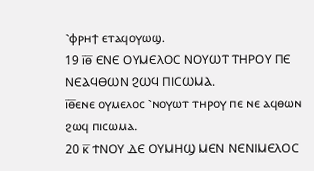⳿ⲫⲣⲏϯ ⲉⲧⲁϥⲟⲩⲱϣ.
19 ⲓ̅ⲑ̅ ⲈⲚⲈ ⲞⲨⲘⲈⲖⲞⲤ ⲚⲞⲨⲰⲦ ⲦⲎⲢⲞⲨ ⲠⲈ ⲚⲈⲀϤⲐⲰⲚ ϨⲰϤ ⲠⲒⲤⲰⲘⲀ.
ⲓ̅ⲑ̅ⲉⲛⲉ ⲟⲩⲙⲉⲗⲟⲥ ⳿ⲛⲟⲩⲱⲧ ⲧⲏⲣⲟⲩ ⲡⲉ ⲛⲉ ⲁϥⲑⲱⲛ ϩⲱϥ ⲡⲓⲥⲱⲙⲁ.
20 ⲕ̅ ϮⲚⲞⲨ ⲆⲈ ⲞⲨⲘⲎϢ ⲘⲈⲚ ⲚⲈⲚⲒⲘⲈⲖⲞⲤ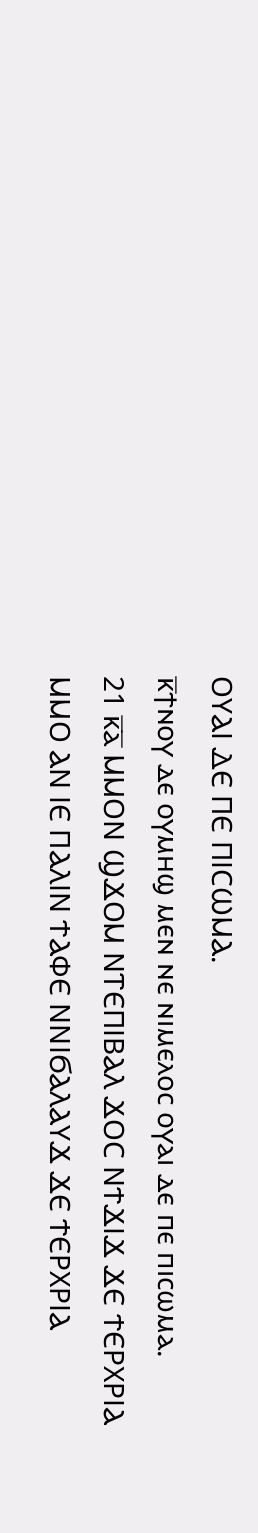ⲞⲨⲀⲒ ⲆⲈ ⲠⲈ ⲠⲒⲤⲰⲘⲀ.
ⲕ̅ϯⲛⲟⲩ ⲇⲉ ⲟⲩⲙⲏϣ ⲙⲉⲛ ⲛⲉ ⲛⲓⲙⲉⲗⲟⲥ ⲟⲩⲁⲓ ⲇⲉ ⲡⲉ ⲡⲓⲥⲱⲙⲁ.
21 ⲕ̅ⲁ̅ ⲘⲘⲞⲚ ϢϪⲞⲘ ⲚⲦⲈⲠⲒⲂⲀⲖ ϪⲞⲤ ⲚϮϪⲒϪ ϪⲈ ϮⲈⲢⲬⲢⲒⲀ ⲘⲘⲞ ⲀⲚ ⲒⲈ ⲠⲀⲖⲒⲚ ϮⲀⲪⲈ ⲚⲚⲒϬⲀⲖⲀⲨϪ ϪⲈ ϮⲈⲢⲬⲢⲒⲀ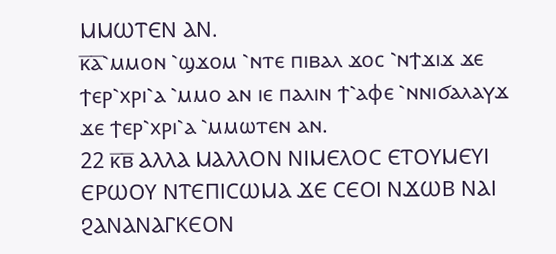ⲘⲘⲰⲦⲈⲚ ⲀⲚ.
ⲕ̅ⲁ̅⳿ⲙⲙⲟⲛ ⳿ϣϫⲟⲙ ⳿ⲛⲧⲉ ⲡⲓⲃⲁⲗ ϫⲟⲥ ⳿ⲛϯϫⲓϫ ϫⲉ ϯⲉⲣ⳿ⲭⲣⲓ⳿ⲁ ⳿ⲙⲙⲟ ⲁⲛ ⲓⲉ ⲡⲁⲗⲓⲛ ϯ⳿ⲁⲫⲉ ⳿ⲛⲛⲓϭⲁⲗⲁⲩϫ ϫⲉ ϯⲉⲣ⳿ⲭⲣⲓ⳿ⲁ ⳿ⲙⲙⲱⲧⲉⲛ ⲁⲛ.
22 ⲕ̅ⲃ̅ ⲀⲖⲖⲀ ⲘⲀⲖⲖⲞⲚ ⲚⲒⲘⲈⲖⲞⲤ ⲈⲦⲞⲨⲘⲈⲨⲒ ⲈⲢⲰⲞⲨ ⲚⲦⲈⲠⲒⲤⲰⲘⲀ ϪⲈ ⲤⲈⲞⲒ ⲚϪⲰⲂ ⲚⲀⲒ ϨⲀⲚⲀⲚⲀⲄⲔⲈⲞⲚ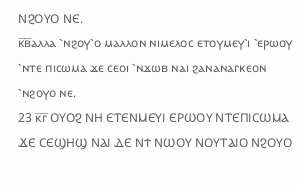ⲚϨⲞⲨⲞ ⲚⲈ.
ⲕ̅ⲃ̅ⲁⲗⲗⲁ ⳿ⲛϩⲟⲩ⳿ⲟ ⲙⲁⲗⲗⲟⲛ ⲛⲓⲙⲉⲗⲟⲥ ⲉⲧⲟⲩⲙⲉⲩ⳿ⲓ ⳿ⲉⲣⲱⲟⲩ ⳿ⲛⲧⲉ ⲡⲓⲥⲱⲙⲁ ϫⲉ ⲥⲉⲟⲓ ⳿ⲛϫⲱⲃ ⲛⲁⲓ ϩⲁⲛⲁⲛⲁⲅⲕⲉⲟⲛ ⳿ⲛϩⲟⲩⲟ ⲛⲉ.
23 ⲕ̅ⲅ̅ ⲞⲨⲞϨ ⲚⲎ ⲈⲦⲈⲚⲘⲈⲨⲒ ⲈⲢⲰⲞⲨ ⲚⲦⲈⲠⲒⲤⲰⲘⲀ ϪⲈ ⲤⲈϢⲎϢ ⲚⲀⲒ ⲆⲈ ⲚϮ ⲚⲰⲞⲨ ⲚⲞⲨⲦⲀⲒⲞ ⲚϨⲞⲨⲞ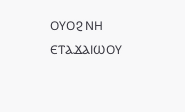ⲞⲨⲞϨ ⲚⲎ ⲈⲦⲀϪⲀⲒⲰⲞⲨ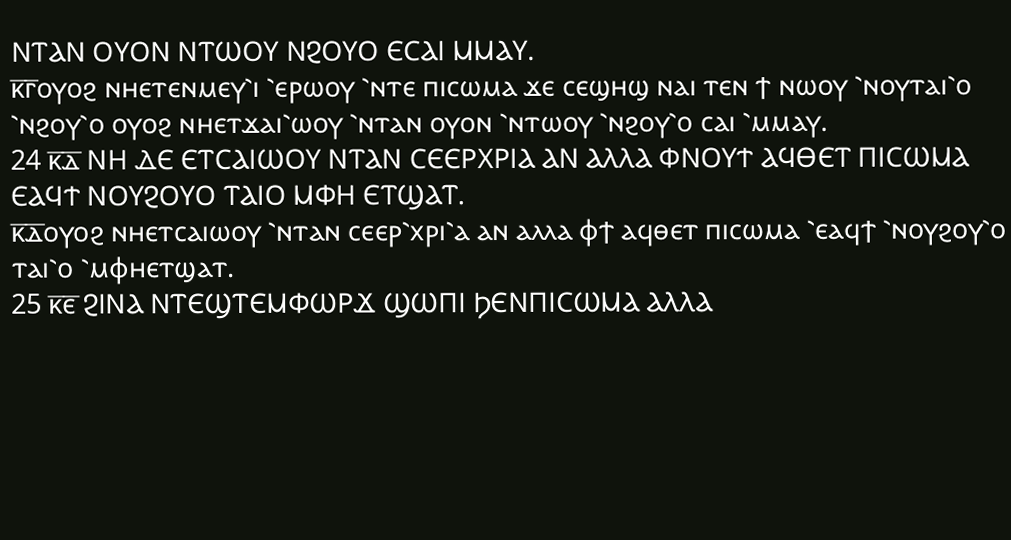ⲚⲦⲀⲚ ⲞⲨⲞⲚ ⲚⲦⲰⲞⲨ ⲚϨⲞⲨⲞ ⲈⲤⲀⲒ ⲘⲘⲀⲨ.
ⲕ̅ⲅ̅ⲟⲩⲟϩ ⲛⲏⲉⲧⲉⲛⲙⲉⲩ⳿ⲓ ⳿ⲉⲣⲱⲟⲩ ⳿ⲛⲧⲉ ⲡⲓⲥⲱⲙⲁ ϫⲉ ⲥⲉϣⲏϣ ⲛⲁⲓ ⲧⲉⲛ ϯ ⲛⲱⲟⲩ ⳿ⲛⲟⲩⲧⲁⲓ⳿ⲟ ⳿ⲛϩⲟⲩ⳿ⲟ ⲟⲩⲟϩ ⲛⲏⲉⲧϫⲁⲓ⳿ⲱⲟⲩ ⳿ⲛⲧⲁⲛ ⲟⲩⲟⲛ ⳿ⲛⲧⲱⲟⲩ ⳿ⲛϩⲟⲩ⳿ⲟ ⲥⲁⲓ ⳿ⲙⲙⲁⲩ.
24 ⲕ̅ⲇ̅ ⲚⲎ ⲆⲈ ⲈⲦⲤⲀⲒⲰⲞⲨ ⲚⲦⲀⲚ ⲤⲈⲈⲢⲬⲢⲒⲀ ⲀⲚ ⲀⲖⲖⲀ ⲪⲚⲞⲨϮ ⲀϤⲐⲈⲦ ⲠⲒⲤⲰⲘⲀ ⲈⲀϤϮ ⲚⲞⲨϨⲞⲨⲞ ⲦⲀⲒⲞ ⲘⲪⲎ ⲈⲦϢⲀⲦ.
ⲕ̅ⲇ̅ⲟⲩⲟϩ ⲛⲏⲉⲧⲥⲁⲓⲱⲟⲩ ⳿ⲛⲧⲁⲛ ⲥⲉⲉⲣ⳿ⲭⲣⲓ⳿ⲁ ⲁⲛ ⲁⲗⲗⲁ ⲫϯ ⲁϥⲑⲉⲧ ⲡⲓⲥⲱⲙⲁ ⳿ⲉⲁϥϯ ⳿ⲛⲟⲩϩⲟⲩ⳿ⲟ ⲧⲁⲓ⳿ⲟ ⳿ⲙⲫⲏⲉⲧϣⲁⲧ.
25 ⲕ̅ⲉ̅ ϨⲒⲚⲀ ⲚⲦⲈϢⲦⲈⲘⲪⲰⲢϪ ϢⲰⲠⲒ ϦⲈⲚⲠⲒⲤⲰⲘⲀ ⲀⲖⲖⲀ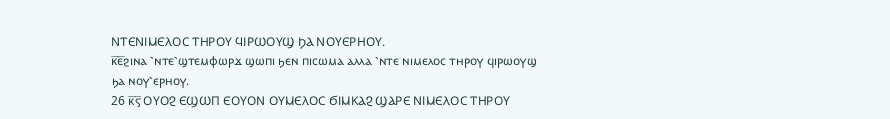ⲚⲦⲈⲚⲒⲘⲈⲖⲞⲤ ⲦⲎⲢⲞⲨ ϤⲒⲢⲰⲞⲨϢ ϦⲀ ⲚⲞⲨⲈⲢⲎⲞⲨ.
ⲕ̅ⲉ̅ϩⲓⲛⲁ ⳿ⲛⲧⲉ⳿ϣⲧⲉⲙⲫⲱⲣϫ ϣⲱⲡⲓ ϧⲉⲛ ⲡⲓⲥⲱⲙⲁ ⲁⲗⲗⲁ ⳿ⲛⲧⲉ ⲛⲓⲙⲉⲗⲟⲥ ⲧⲏⲣⲟⲩ ϥⲓⲣⲱⲟⲩϣ ϧⲁ ⲛⲟⲩ⳿ⲉⲣⲏⲟⲩ.
26 ⲕ̅ⲋ̅ ⲞⲨⲞϨ ⲈϢⲰⲠ ⲈⲞⲨⲞⲚ ⲞⲨⲘⲈⲖⲞⲤ ϬⲒⲘⲔⲀϨ ϢⲀⲢⲈ ⲚⲒⲘⲈⲖⲞⲤ ⲦⲎⲢⲞⲨ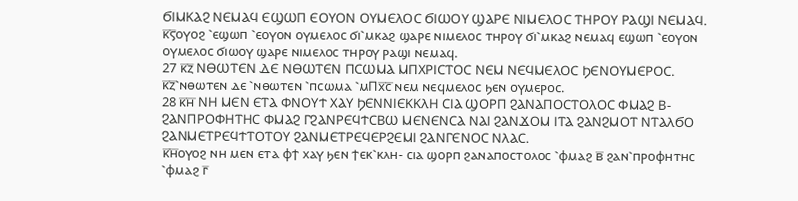ϬⲒⲘⲔⲀϨ ⲚⲈⲘⲀϤ ⲈϢⲰⲠ ⲈⲞⲨⲞⲚ ⲞⲨⲘⲈⲖⲞⲤ ϬⲒⲰⲞⲨ ϢⲀⲢⲈ ⲚⲒⲘⲈⲖⲞⲤ ⲦⲎⲢⲞⲨ ⲢⲀϢⲒ ⲚⲈⲘⲀϤ.
ⲕ̅ⲋ̅ⲟⲩⲟϩ ⳿ⲉϣⲱⲡ ⳿ⲉⲟⲩⲟⲛ ⲟⲩⲙⲉⲗⲟⲥ ϭⲓ⳿ⲙⲕⲁϩ ϣⲁⲣⲉ ⲛⲓⲙⲉⲗⲟⲥ ⲧⲏⲣⲟⲩ ϭⲓ⳿ⲙⲕⲁϩ ⲛⲉⲙⲁϥ ⲉϣⲱⲡ ⳿ⲉⲟⲩⲟⲛ ⲟⲩⲙⲉⲗⲟⲥ ϭⲓⲱⲟⲩ ϣⲁⲣⲉ ⲛⲓⲙⲉⲗⲟⲥ ⲧⲏⲣⲟⲩ ⲣⲁϣⲓ ⲛⲉⲙⲁϥ.
27 ⲕ̅ⲍ̅ ⲚⲐⲰⲦⲈⲚ ⲆⲈ ⲚⲐⲰⲦⲈⲚ ⲠⲤⲰⲘⲀ ⲘⲠⲬⲢⲒⲤⲦⲞⲤ ⲚⲈⲘ ⲚⲈϤⲘⲈⲖⲞⲤ ϦⲈⲚⲞⲨⲘⲈⲢⲞⲤ.
ⲕ̅ⲍ̅⳿ⲛⲑⲱⲧⲉⲛ ⲇⲉ ⳿ⲛⲑⲱⲧⲉⲛ ⳿ⲡⲥⲱⲙⲁ ⳿ⲙⲠⲭ̅ⲥ̅ ⲛⲉⲙ ⲛⲉϥⲙⲉⲗⲟⲥ ϧⲉⲛ ⲟⲩⲙⲉⲣⲟⲥ.
28 ⲕ̅ⲏ̅ ⲚⲎ ⲘⲈⲚ ⲈⲦⲀ ⲪⲚⲞⲨϮ ⲬⲀⲨ ϦⲈⲚⲚⲒⲈⲔⲔⲖⲎ ⲤⲒⲀ ϢⲞⲢⲠ ϨⲀⲚⲀⲠⲞⲤⲦⲞⲖⲞⲤ ⲪⲘⲀϨ Ⲃ- ϨⲀⲚⲠⲢⲞⲪⲎⲦⲎⲤ ⲪⲘⲀϨ ⲄϨⲀⲚⲢⲈϤϮⲤⲂⲰ ⲘⲈⲚⲈⲚⲤⲀ ⲚⲀⲒ ϨⲀⲚϪⲞⲘ ⲒⲦⲀ ϨⲀⲚϨⲘⲞⲦ ⲚⲦⲀⲖϬⲞ ϨⲀⲚⲘⲈⲦⲢⲈϤϮⲦⲞⲦⲞⲨ ϨⲀⲚⲘⲈⲦⲢⲈϤⲈⲢϨⲈⲘⲒ ϨⲀⲚⲄⲈⲚⲞⲤ ⲚⲖⲀⲤ.
ⲕ̅ⲏ̅ⲟⲩⲟϩ ⲛⲏ ⲙⲉⲛ ⲉⲧⲁ ⲫϯ ⲭⲁⲩ ϧⲉⲛ ϯⲉⲕ⳿ⲕⲗⲏ- ⲥⲓⲁ ϣⲟⲣⲡ ϩⲁⲛⲁⲡⲟⲥⲧⲟⲗⲟⲥ ⳿ⲫⲙⲁϩ ⲃ̅ ϩⲁⲛ⳿ⲡⲣⲟⲫⲏⲧⲏⲥ ⳿ⲫⲙⲁϩ ⲅ̅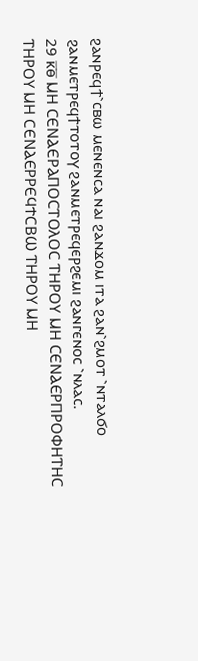ϩⲁⲛⲣⲉϥϯ⳿ⲥⲃⲱ ⲙⲉⲛⲉⲛⲥⲁ ⲛⲁⲓ ϩⲁⲛϫⲟⲙ ⲓⲧⲁ ϩⲁⲛ⳿ϩⲙⲟⲧ ⳿ⲛⲧⲁⲗϭⲟ ϩⲁⲛⲙⲉⲧⲣⲉϥϯⲧⲟⲧⲟⲩ ϩⲁⲛⲙⲉⲧⲣⲉϥⲉⲣϩⲉⲙⲓ ϩⲁⲛⲅⲉⲛⲟⲥ ⳿ⲛⲗⲁⲥ.
29 ⲕ̅ⲑ̅ ⲘⲎ ⲤⲈⲚⲀⲈⲢⲀⲠⲞⲤⲦⲞⲖⲞⲤ ⲦⲎⲢⲞⲨ ⲘⲎ ⲤⲈⲚⲀⲈⲢⲠⲢⲞⲪⲎⲦⲎⲤ ⲦⲎⲢⲞⲨ ⲘⲎ ⲤⲈⲚⲀⲈⲢⲢⲈϤϮⲤⲂⲰ ⲦⲎⲢⲞⲨ ⲘⲎ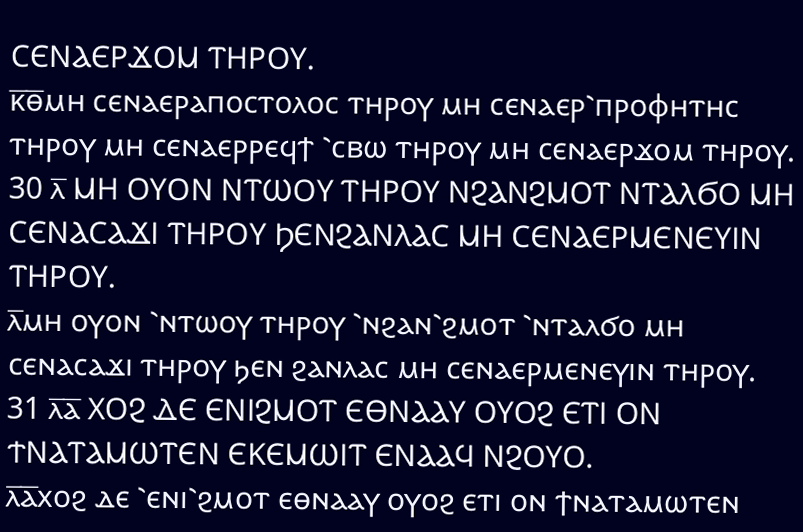ⲤⲈⲚⲀⲈⲢϪⲞⲘ ⲦⲎⲢⲞⲨ.
ⲕ̅ⲑ̅ⲙⲏ ⲥⲉⲛⲁⲉⲣⲁⲡⲟⲥⲧⲟⲗⲟⲥ ⲧⲏⲣⲟⲩ ⲙⲏ ⲥⲉⲛⲁⲉⲣ⳿ⲡⲣⲟⲫⲏⲧⲏⲥ ⲧⲏⲣⲟⲩ ⲙⲏ ⲥⲉⲛⲁⲉⲣⲣⲉϥϯ ⳿ⲥⲃⲱ ⲧⲏⲣⲟⲩ ⲙⲏ ⲥⲉⲛⲁⲉⲣϫⲟⲙ ⲧⲏⲣⲟⲩ.
30 ⲗ̅ ⲘⲎ ⲞⲨⲞⲚ ⲚⲦⲰⲞⲨ ⲦⲎⲢⲞⲨ ⲚϨⲀⲚϨⲘⲞⲦ ⲚⲦⲀⲖϬⲞ ⲘⲎ ⲤⲈⲚⲀⲤⲀϪⲒ ⲦⲎⲢⲞⲨ ϦⲈⲚϨⲀⲚⲖⲀⲤ ⲘⲎ ⲤⲈⲚⲀⲈⲢⲘⲈⲚⲈⲨⲒⲚ ⲦⲎⲢⲞⲨ.
ⲗ̅ⲙⲏ ⲟⲩⲟⲛ ⳿ⲛⲧⲱⲟⲩ ⲧⲏⲣⲟⲩ ⳿ⲛϩⲁⲛ⳿ϩⲙⲟⲧ ⳿ⲛⲧⲁⲗϭⲟ ⲙⲏ ⲥⲉⲛⲁⲥⲁϫⲓ ⲧⲏⲣⲟⲩ ϧⲉⲛ ϩⲁⲛⲗⲁⲥ ⲙⲏ ⲥⲉⲛⲁⲉⲣⲙⲉⲛⲉⲩⲓⲛ ⲧⲏⲣⲟⲩ.
31 ⲗ̅ⲁ̅ ⲬⲞϨ ⲆⲈ ⲈⲚⲒϨⲘⲞⲦ ⲈⲐⲚⲀⲀⲨ ⲞⲨⲞϨ ⲈⲦⲒ ⲞⲚ ϮⲚⲀⲦⲀⲘⲰⲦⲈⲚ ⲈⲔⲈⲘⲰⲒⲦ ⲈⲚⲀⲀϤ ⲚϨⲞⲨⲞ.
ⲗ̅ⲁ̅ⲭⲟϩ ⲇⲉ ⳿ⲉⲛⲓ⳿ϩⲙⲟⲧ ⲉⲑⲛⲁⲁⲩ ⲟⲩⲟϩ ⲉⲧⲓ ⲟⲛ ϯⲛⲁⲧⲁⲙⲱⲧⲉⲛ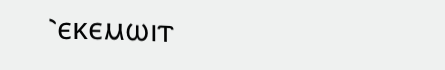⳿ⲉⲕⲉⲙⲱⲓⲧ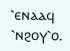⳿ⲉⲛⲁⲁϥ ⳿ⲛϩⲟⲩ⳿ⲟ.